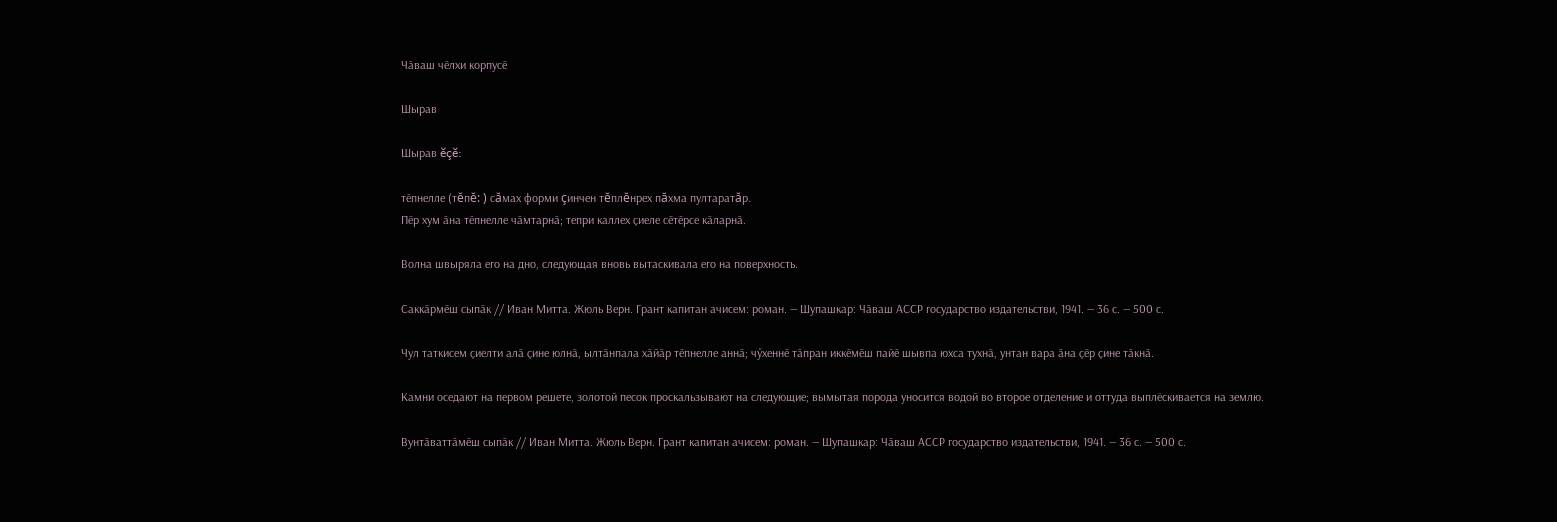Чӑваш чӗлхи корпусӗ

Шырав

Шырав ĕçĕ:

тӗпнелле (тĕпĕ: ) сăмах форми çинчен тĕплĕнрех пăхма пултаратăр.
Пӗр хум ӑна тӗпнелле чӑмтарнӑ; тепри каллех ҫиеле сӗтӗрсе кӑларнӑ.

Волна швыряла его на дно, следующая вновь вытаскивала его на поверхность.

Саккӑрмӗш сыпӑк // Иван Митта. Жюль Верн. Грант капитан ачисем: роман. — Шупашкар: Чӑваш АССР государство издательстви, 1941. — 36 с. — 500 с.

Чул таткисем ҫиелти алӑ ҫине юлнӑ, ылтӑнпала хӑйӑр тӗпнелле аннӑ; чӳхеннӗ тӑпран иккӗмӗш пайӗ шывпа юхса тухнӑ, унтан вара ӑна ҫӗр ҫине тӑкнӑ.

Камни оседают на первом решете, золотой песок проскальзывают на следующие; вымытая порода уносится водой во второе отделение и оттуда выплёскивается на землю.

Вунтӑваттӑмӗш сыпӑк // Иван Митта. Жюль Верн. Грант капитан ачисем: роман. — Шупашкар: Чӑваш АССР государство издательстви, 1941. — 36 с. — 500 с.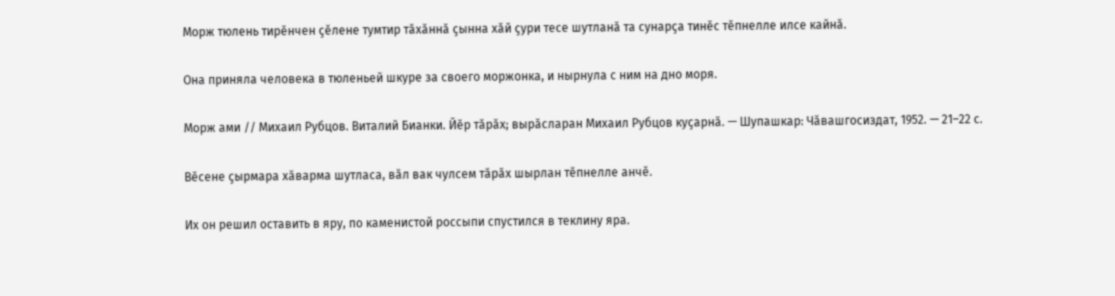Морж тюлень тирӗнчен ҫӗлене тумтир тӑхӑннӑ ҫынна хӑй ҫури тесе шутланӑ та сунарҫа тинӗс тӗпнелле илсе кайнӑ.

Она приняла человека в тюленьей шкуре за своего моржонка, и нырнула с ним на дно моря.

Морж ами // Михаил Рубцов. Виталий Бианки. Йӗр тӑрӑх; вырӑсларан Михаил Рубцов куҫарнӑ. — Шупашкар: Чӑвашгосиздат, 1952. — 21–22 с.

Вӗсене ҫырмара хӑварма шутласа, вӑл вак чулсем тӑрӑх шырлан тӗпнелле анчӗ.

Их он решил оставить в яру, по каменистой россыпи спустился в теклину яра.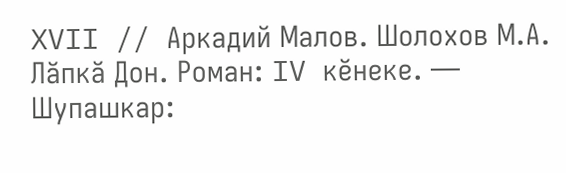XVII // Аркадий Малов. Шолохов М.А. Лӑпкӑ Дон. Роман: IV кӗнеке. — Шупашкар: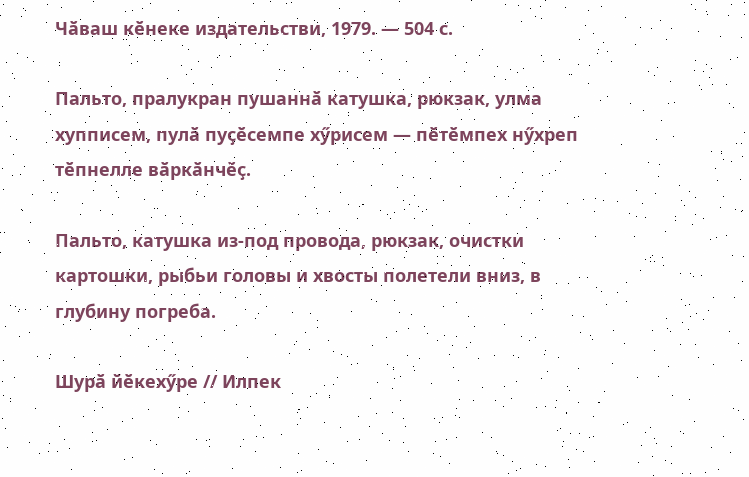Чӑваш кӗнеке издательстви, 1979. — 504 с.

Пальто, пралукран пушаннӑ катушка, рюкзак, улма хупписем, пулӑ пуҫӗсемпе хӳрисем — пӗтӗмпех нӳхреп тӗпнелле вӑркӑнчӗҫ.

Пальто, катушка из-под провода, рюкзак, очистки картошки, рыбьи головы и хвосты полетели вниз, в глубину погреба.

Шурӑ йӗкехӳре // Илпек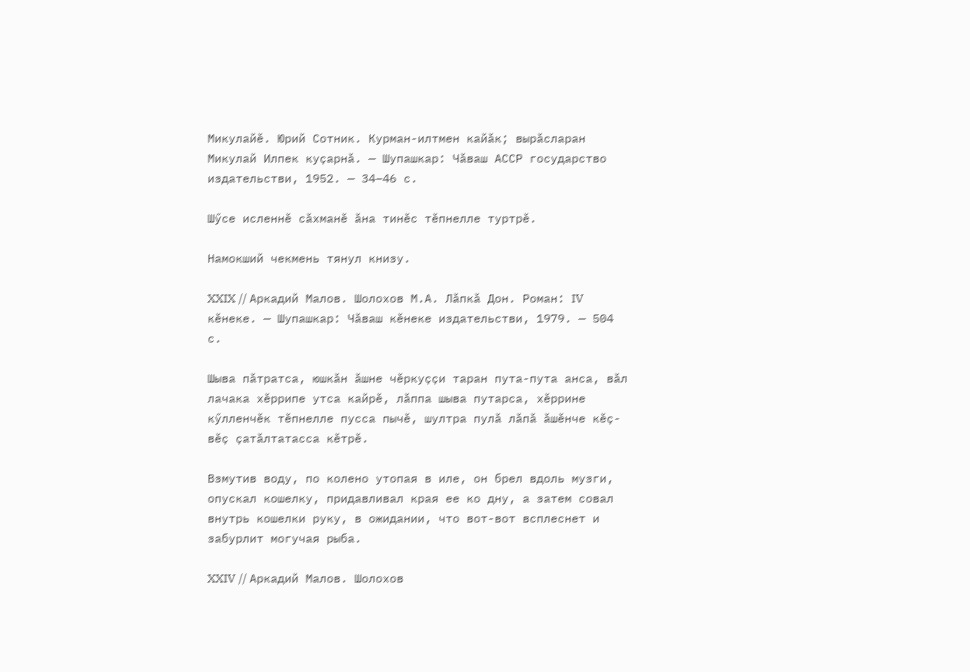Микулайӗ. Юрий Сотник. Курман-илтмен кайӑк; вырӑсларан Микулай Илпек куҫарнӑ. — Шупашкар: Чӑваш АССР государство издательстви, 1952. — 34–46 с.

Шӳсе исленнӗ сӑхманӗ ӑна тинӗс тӗпнелле туртрӗ.

Намокший чекмень тянул книзу.

XXIX // Аркадий Малов. Шолохов М.А. Лӑпкӑ Дон. Роман: IV кӗнеке. — Шупашкар: Чӑваш кӗнеке издательстви, 1979. — 504 с.

Шыва пӑтратса, юшкӑн ӑшне чӗркуҫҫи таран пута-пута анса, вӑл лачака хӗррипе утса кайрӗ, лӑппа шыва путарса, хӗррине кӳлленчӗк тӗпнелле пусса пычӗ, шултра пулӑ лӑпӑ ӑшӗнче кӗҫ-вӗҫ ҫатӑлтатасса кӗтрӗ.

Взмутив воду, по колено утопая в иле, он брел вдоль музги, опускал кошелку, придавливал края ее ко дну, а затем совал внутрь кошелки руку, в ожидании, что вот-вот всплеснет и забурлит могучая рыба.

XXIV // Аркадий Малов. Шолохов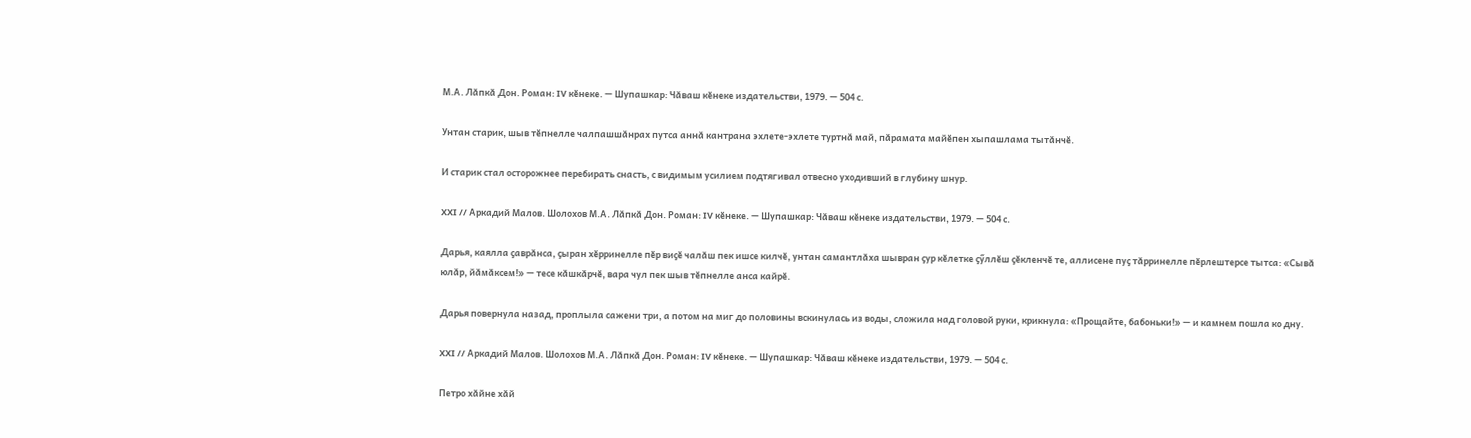М.А. Лӑпкӑ Дон. Роман: IV кӗнеке. — Шупашкар: Чӑваш кӗнеке издательстви, 1979. — 504 с.

Унтан старик, шыв тӗпнелле чалпашшӑнрах путса аннӑ кантрана эхлете-эхлете туртнӑ май, пӑрамата майӗпен хыпашлама тытӑнчӗ.

И старик стал осторожнее перебирать снасть, с видимым усилием подтягивал отвесно уходивший в глубину шнур.

XXI // Аркадий Малов. Шолохов М.А. Лӑпкӑ Дон. Роман: IV кӗнеке. — Шупашкар: Чӑваш кӗнеке издательстви, 1979. — 504 с.

Дарья, каялла ҫаврӑнса, ҫыран хӗрринелле пӗр виҫӗ чалӑш пек ишсе килчӗ, унтан самантлӑха шывран ҫур кӗлетке ҫӳллӗш ҫӗкленчӗ те, аллисене пуҫ тӑрринелле пӗрлештерсе тытса: «Сывӑ юлӑр, йӑмӑксем!» — тесе кӑшкӑрчӗ, вара чул пек шыв тӗпнелле анса кайрӗ.

Дарья повернула назад, проплыла сажени три, а потом на миг до половины вскинулась из воды, сложила над головой руки, крикнула: «Прощайте, бабоньки!» — и камнем пошла ко дну.

XXI // Аркадий Малов. Шолохов М.А. Лӑпкӑ Дон. Роман: IV кӗнеке. — Шупашкар: Чӑваш кӗнеке издательстви, 1979. — 504 с.

Петро хӑйне хӑй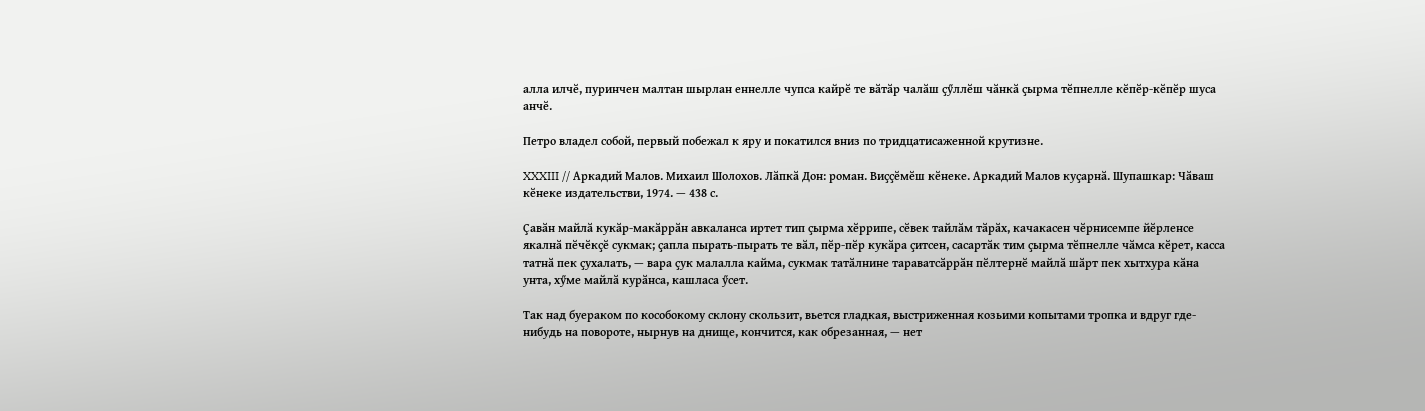алла илчӗ, пуринчен малтан шырлан еннелле чупса кайрӗ те вӑтӑр чалӑш ҫӳллӗш чӑнкӑ ҫырма тӗпнелле кӗпӗр-кӗпӗр шуса анчӗ.

Петро владел собой, первый побежал к яру и покатился вниз по тридцатисаженной крутизне.

XXXIII // Аркадий Малов. Михаил Шолохов. Лӑпкӑ Дон: роман. Виҫҫӗмӗш кӗнеке. Аркадий Малов куҫарнӑ. Шупашкар: Чӑваш кӗнеке издательстви, 1974. — 438 с.

Ҫавӑн майлӑ кукӑр-макӑррӑн авкаланса иртет тип ҫырма хӗррипе, сӗвек тайлӑм тӑрӑх, качакасен чӗрнисемпе йӗрленсе якалнӑ пӗчӗкҫӗ сукмак; ҫапла пырать-пырать те вӑл, пӗр-пӗр кукӑра ҫитсен, сасартӑк тим ҫырма тӗпнелле чӑмса кӗрет, касса татнӑ пек ҫухалать, — вара ҫук малалла кайма, сукмак татӑлнине тараватсӑррӑн пӗлтернӗ майлӑ шӑрт пек хытхура кӑна унта, хӳме майлӑ курӑнса, кашласа ӳсет.

Так над буераком по кособокому склону скользит, вьется гладкая, выстриженная козьими копытами тропка и вдруг где-нибудь на повороте, нырнув на днище, кончится, как обрезанная, — нет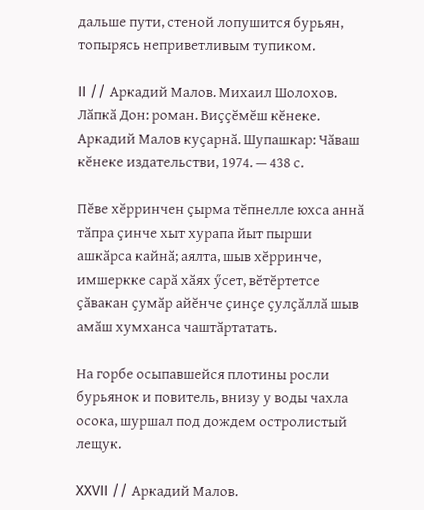дальше пути, стеной лопушится бурьян, топырясь неприветливым тупиком.

II // Аркадий Малов. Михаил Шолохов. Лӑпкӑ Дон: роман. Виҫҫӗмӗш кӗнеке. Аркадий Малов куҫарнӑ. Шупашкар: Чӑваш кӗнеке издательстви, 1974. — 438 с.

Пӗве хӗрринчен ҫырма тӗпнелле юхса аннӑ тӑпра ҫинче хыт хурапа йыт пырши ашкӑрса кайнӑ; аялта, шыв хӗрринче, имшеркке сарӑ хӑях ӳсет, вӗтӗртетсе ҫӑвакан ҫумӑр айӗнче ҫинҫе ҫулҫӑллӑ шыв амӑш хумханса чаштӑртатать.

На горбе осыпавшейся плотины росли бурьянок и повитель, внизу у воды чахла осока, шуршал под дождем остролистый лещук.

XXVII // Аркадий Малов.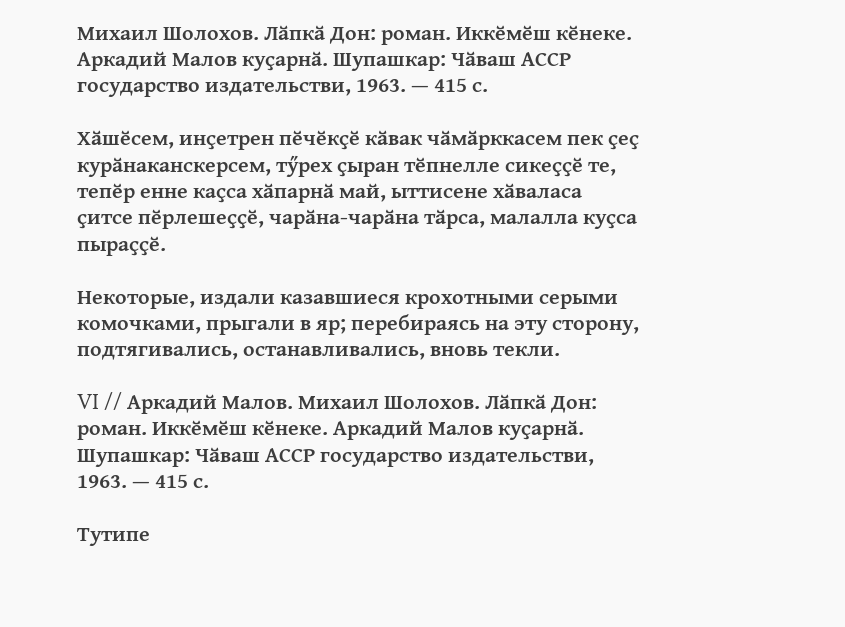Михаил Шолохов. Лӑпкӑ Дон: роман. Иккӗмӗш кӗнеке. Аркадий Малов куҫарнӑ. Шупашкар: Чӑваш АССР государство издательстви, 1963. — 415 с.

Хӑшӗсем, инҫетрен пӗчӗкҫӗ кӑвак чӑмӑрккасем пек ҫеҫ курӑнаканскерсем, тӳрех ҫыран тӗпнелле сикеҫҫӗ те, тепӗр енне каҫса хӑпарнӑ май, ыттисене хӑваласа ҫитсе пӗрлешеҫҫӗ, чарӑна-чарӑна тӑрса, малалла куҫса пыраҫҫӗ.

Некоторые, издали казавшиеся крохотными серыми комочками, прыгали в яр; перебираясь на эту сторону, подтягивались, останавливались, вновь текли.

VI // Аркадий Малов. Михаил Шолохов. Лӑпкӑ Дон: роман. Иккӗмӗш кӗнеке. Аркадий Малов куҫарнӑ. Шупашкар: Чӑваш АССР государство издательстви, 1963. — 415 с.

Тутипе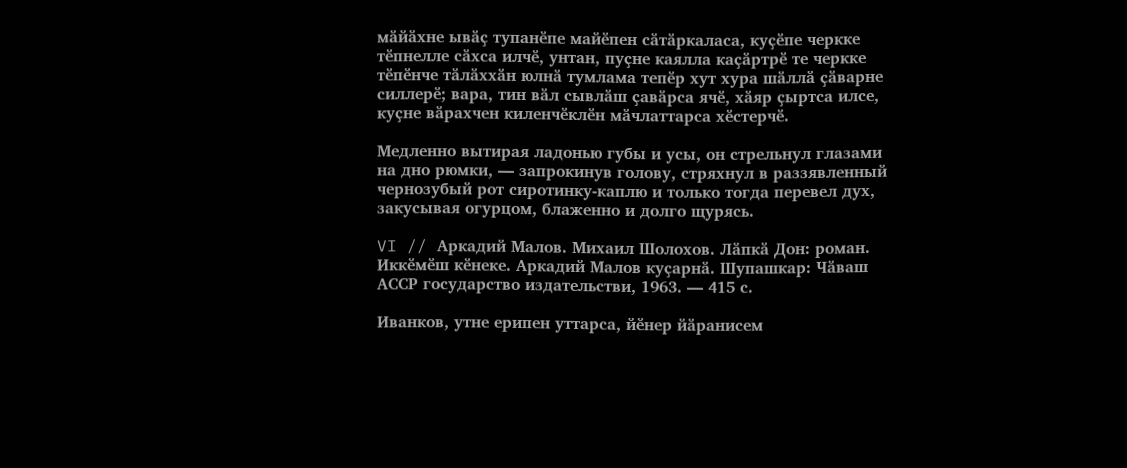мӑйӑхне ывӑҫ тупанӗпе майӗпен сӑтӑркаласа, куҫӗпе черкке тӗпнелле сӑхса илчӗ, унтан, пуҫне каялла каҫӑртрӗ те черкке тӗпӗнче тӑлӑххӑн юлнӑ тумлама тепӗр хут хура шӑллӑ ҫӑварне силлерӗ; вара, тин вӑл сывлӑш ҫавӑрса ячӗ, хӑяр ҫыртса илсе, куҫне вӑрахчен киленчӗклӗн мӑчлаттарса хӗстерчӗ.

Медленно вытирая ладонью губы и усы, он стрельнул глазами на дно рюмки, — запрокинув голову, стряхнул в раззявленный чернозубый рот сиротинку-каплю и только тогда перевел дух, закусывая огурцом, блаженно и долго щурясь.

VI // Аркадий Малов. Михаил Шолохов. Лӑпкӑ Дон: роман. Иккӗмӗш кӗнеке. Аркадий Малов куҫарнӑ. Шупашкар: Чӑваш АССР государство издательстви, 1963. — 415 с.

Иванков, утне ерипен уттарса, йӗнер йӑранисем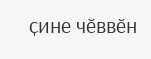ҫине чӗввӗн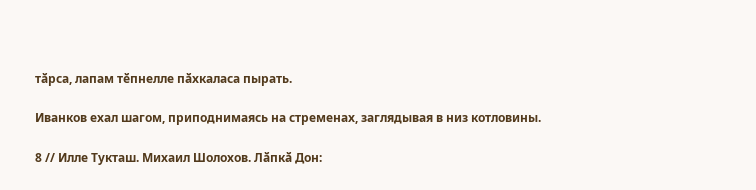тӑрса, лапам тӗпнелле пӑхкаласа пырать.

Иванков ехал шагом, приподнимаясь на стременах, заглядывая в низ котловины.

8 // Илле Тукташ. Михаил Шолохов. Лӑпкӑ Дон: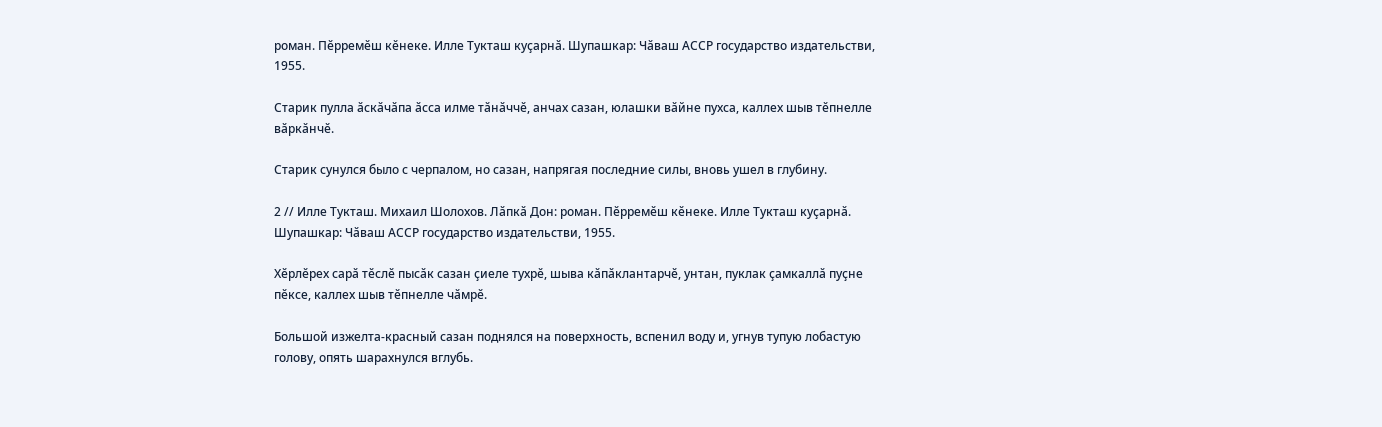роман. Пӗрремӗш кӗнеке. Илле Тукташ куҫарнӑ. Шупашкар: Чӑваш АССР государство издательстви, 1955.

Старик пулла ӑскӑчӑпа ӑсса илме тӑнӑччӗ, анчах сазан, юлашки вӑйне пухса, каллех шыв тӗпнелле вӑркӑнчӗ.

Старик сунулся было с черпалом, но сазан, напрягая последние силы, вновь ушел в глубину.

2 // Илле Тукташ. Михаил Шолохов. Лӑпкӑ Дон: роман. Пӗрремӗш кӗнеке. Илле Тукташ куҫарнӑ. Шупашкар: Чӑваш АССР государство издательстви, 1955.

Хӗрлӗрех сарӑ тӗслӗ пысӑк сазан ҫиеле тухрӗ, шыва кӑпӑклантарчӗ, унтан, пуклак ҫамкаллӑ пуҫне пӗксе, каллех шыв тӗпнелле чӑмрӗ.

Большой изжелта-красный сазан поднялся на поверхность, вспенил воду и, угнув тупую лобастую голову, опять шарахнулся вглубь.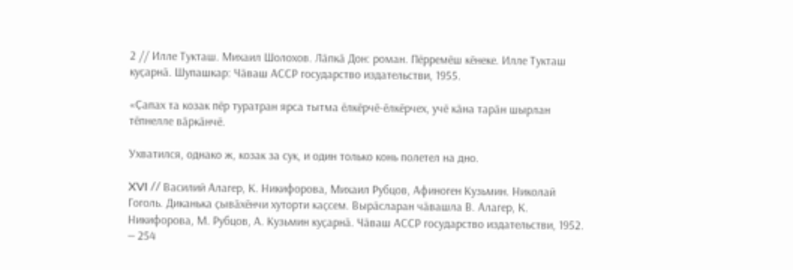2 // Илле Тукташ. Михаил Шолохов. Лӑпкӑ Дон: роман. Пӗрремӗш кӗнеке. Илле Тукташ куҫарнӑ. Шупашкар: Чӑваш АССР государство издательстви, 1955.

«Ҫапах та козак пӗр туратран ярса тытма ӗлкӗрчӗ-ӗлкӗрчех, учӗ кӑна тарӑн шырлан тӗпнелле вӑркӑнчӗ.

Ухватился, однако ж, козак за сук, и один только конь полетел на дно.

XVI // Василий Алагер, К. Никифорова, Михаил Рубцов, Афиноген Кузьмин. Николай Гоголь. Диканька ҫывӑхӗнчи хуторти каҫсем. Вырӑсларан чӑвашла В. Алагер, К. Никифорова, М. Рубцов, А. Кузьмин куҫарнӑ. Чӑваш АССР государство издательстви, 1952. — 254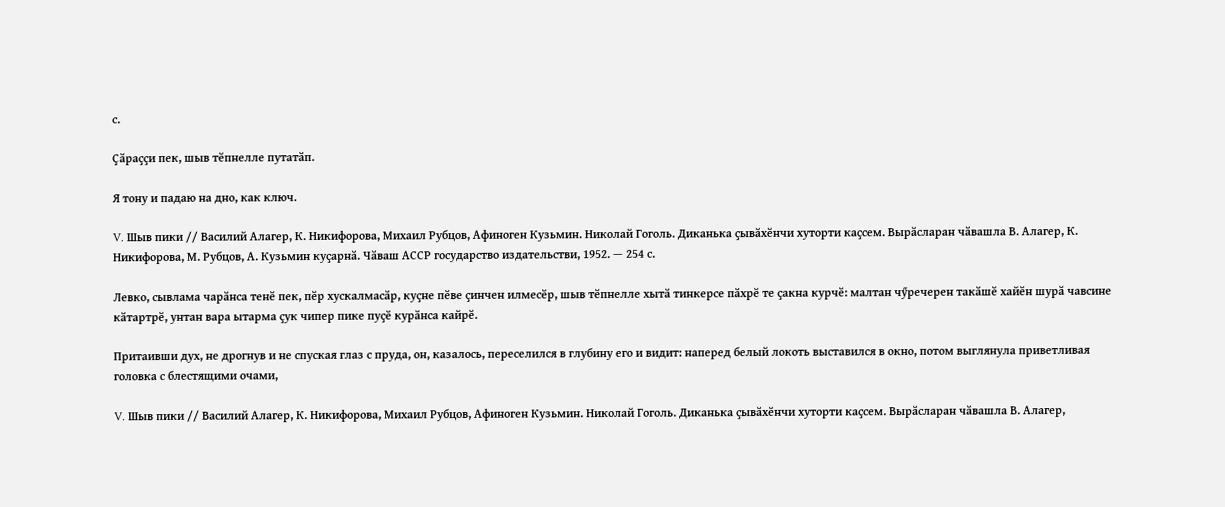с.

Ҫӑраҫҫи пек, шыв тӗпнелле путатӑп.

Я тону и падаю на дно, как ключ.

V. Шыв пики // Василий Алагер, К. Никифорова, Михаил Рубцов, Афиноген Кузьмин. Николай Гоголь. Диканька ҫывӑхӗнчи хуторти каҫсем. Вырӑсларан чӑвашла В. Алагер, К. Никифорова, М. Рубцов, А. Кузьмин куҫарнӑ. Чӑваш АССР государство издательстви, 1952. — 254 с.

Левко, сывлама чарӑнса тенӗ пек, пӗр хускалмасӑр, куҫне пӗве ҫинчен илмесӗр, шыв тӗпнелле хытӑ тинкерсе пӑхрӗ те ҫакна курчӗ: малтан чӳречерен такӑшӗ хайӗн шурӑ чавсине кӑтартрӗ, унтан вара ытарма ҫук чипер пике пуҫӗ курӑнса кайрӗ.

Притаивши дух, не дрогнув и не спуская глаз с пруда, он, казалось, переселился в глубину его и видит: наперед белый локоть выставился в окно, потом выглянула приветливая головка с блестящими очами,

V. Шыв пики // Василий Алагер, К. Никифорова, Михаил Рубцов, Афиноген Кузьмин. Николай Гоголь. Диканька ҫывӑхӗнчи хуторти каҫсем. Вырӑсларан чӑвашла В. Алагер,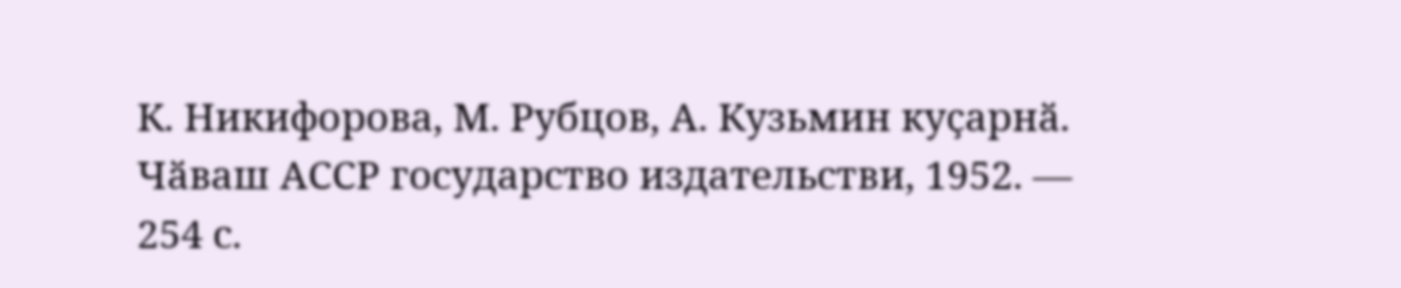К. Никифорова, М. Рубцов, А. Кузьмин куҫарнӑ. Чӑваш АССР государство издательстви, 1952. — 254 с.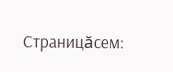Страницăсем: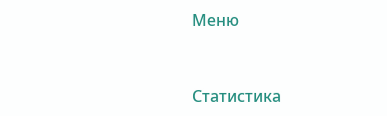Меню



Статистика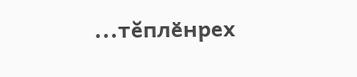...тĕплӗнрех